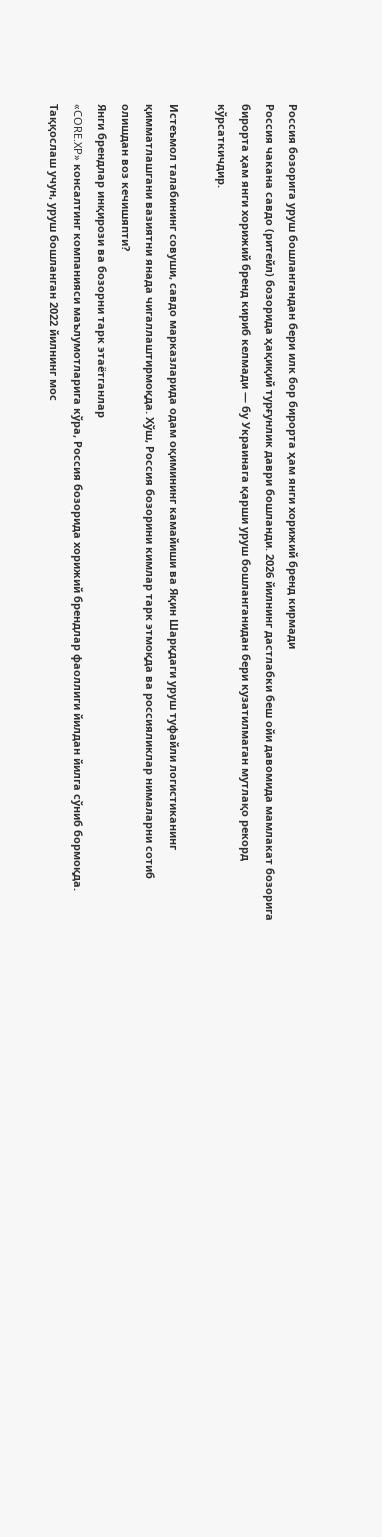Россия бозорига уруш бошлангандан бери илк бор бирорта ҳам янги хорижий бренд кирмади
Россия чакана савдо (ритейл) бозорида ҳақиқий турғунлик даври бошланди. 2026 йилнинг дастлабки беш ойи давомида мамлакат бозорига бирорта ҳам янги хорижий бренд кириб келмади — бу Украинага қарши уруш бошланганидан бери кузатилмаган мутлақо рекорд кўрсаткичдир.

Истеъмол талабининг совуши, савдо марказларида одам оқимининг камайиши ва Яқин Шарқдаги уруш туфайли логистиканинг қимматлашгани вазиятни янада чигаллаштирмоқда. Хўш, Россия бозорини кимлар тарк этмоқда ва россияликлар нималарни сотиб олишдан воз кечишяпти?
Янги брендлар инқирози ва бозорни тарк этаётганлар
«CORE.XP» консалтинг компанияси маълумотларига кўра, Россия бозорида хорижий брендлар фаоллиги йилдан йилга сўниб бормоқда. Таққослаш учун, уруш бошланган 2022 йилнинг мос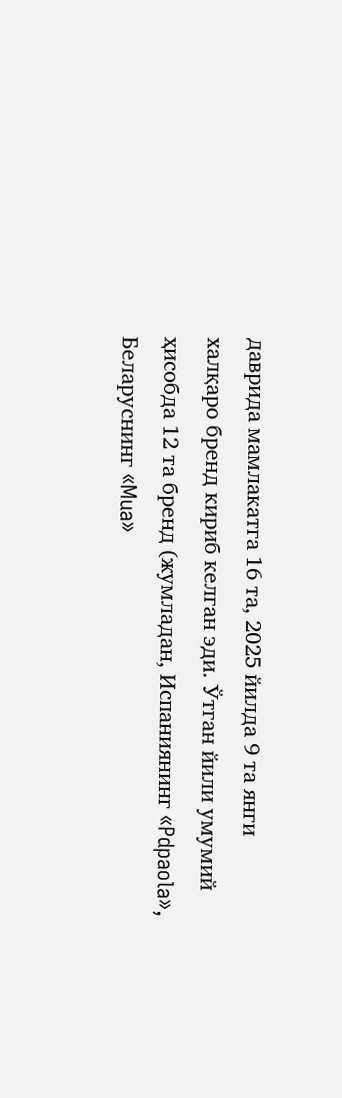даврида мамлакатга 16 та, 2025 йилда 9 та янги халқаро бренд кириб келган эди. Ўтган йили умумий ҳисобда 12 та бренд (жумладан, Испаниянинг «Pdpaola», Беларуснинг «Mua»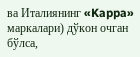ва Италиянинг «Kappa» маркалари) дўкон очган бўлса,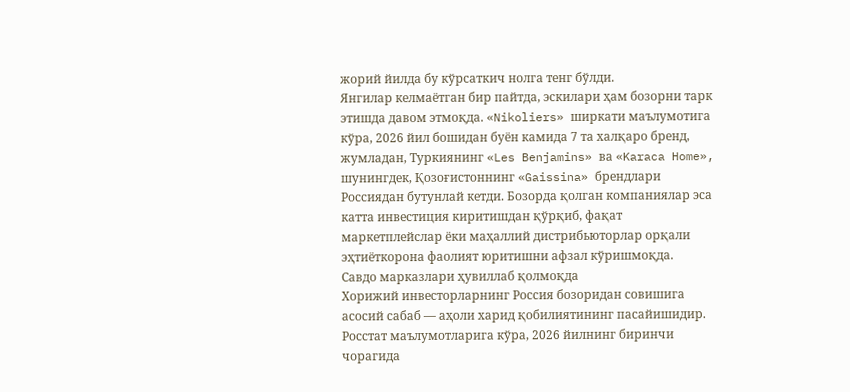жорий йилда бу кўрсаткич нолга тенг бўлди.
Янгилар келмаётган бир пайтда, эскилари ҳам бозорни тарк этишда давом этмоқда. «Nikoliers» ширкати маълумотига кўра, 2026 йил бошидан буён камида 7 та халқаро бренд, жумладан, Туркиянинг «Les Benjamins» ва «Karaca Home», шунингдек, Қозоғистоннинг «Gaissina» брендлари Россиядан бутунлай кетди. Бозорда қолган компаниялар эса катта инвестиция киритишдан қўрқиб, фақат маркетплейслар ёки маҳаллий дистрибьюторлар орқали эҳтиёткорона фаолият юритишни афзал кўришмоқда.
Савдо марказлари ҳувиллаб қолмоқда
Хорижий инвесторларнинг Россия бозоридан совишига асосий сабаб — аҳоли харид қобилиятининг пасайишидир. Росстат маълумотларига кўра, 2026 йилнинг биринчи чорагида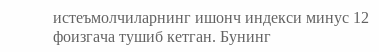истеъмолчиларнинг ишонч индекси минус 12 фоизгача тушиб кетган. Бунинг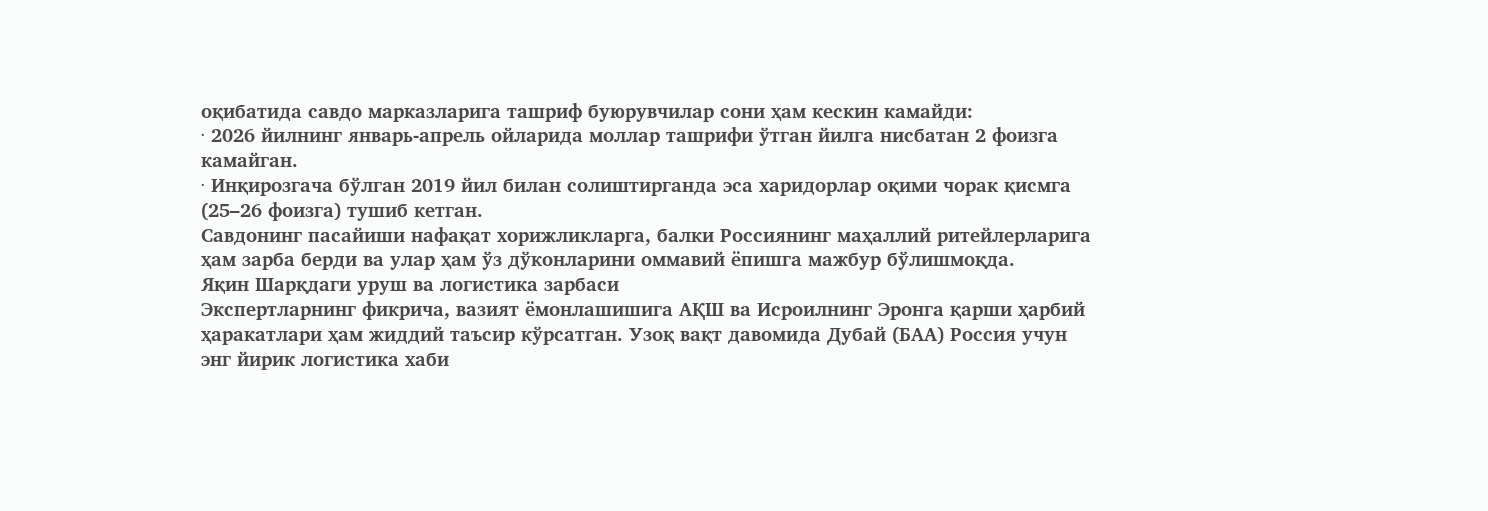оқибатида савдо марказларига ташриф буюрувчилар сони ҳам кескин камайди:
· 2026 йилнинг январь-апрель ойларида моллар ташрифи ўтган йилга нисбатан 2 фоизга камайган.
· Инқирозгача бўлган 2019 йил билан солиштирганда эса харидорлар оқими чорак қисмга (25–26 фоизга) тушиб кетган.
Савдонинг пасайиши нафақат хорижликларга, балки Россиянинг маҳаллий ритейлерларига ҳам зарба берди ва улар ҳам ўз дўконларини оммавий ёпишга мажбур бўлишмоқда.
Яқин Шарқдаги уруш ва логистика зарбаси
Экспертларнинг фикрича, вазият ёмонлашишига АҚШ ва Исроилнинг Эронга қарши ҳарбий ҳаракатлари ҳам жиддий таъсир кўрсатган. Узоқ вақт давомида Дубай (БАА) Россия учун энг йирик логистика хаби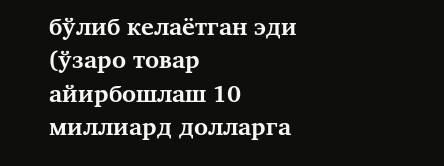бўлиб келаётган эди (ўзаро товар айирбошлаш 10 миллиард долларга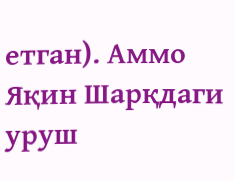етган). Аммо Яқин Шарқдаги уруш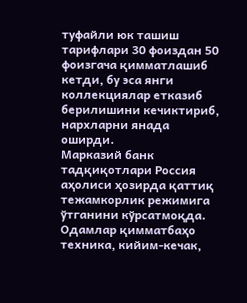туфайли юк ташиш тарифлари 30 фоиздан 50 фоизгача қимматлашиб кетди, бу эса янги коллекциялар етказиб берилишини кечиктириб, нархларни янада оширди.
Марказий банк тадқиқотлари Россия аҳолиси ҳозирда қаттиқ тежамкорлик режимига ўтганини кўрсатмоқда. Одамлар қимматбаҳо техника, кийим-кечак,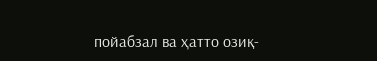пойабзал ва ҳатто озиқ-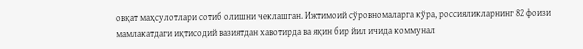овқат маҳсулотлари сотиб олишни чеклашган. Ижтимоий сўровномаларга кўра, россияликларнинг 82 фоизи мамлакатдаги иқтисодий вазиятдан хавотирда ва яқин бир йил ичида коммунал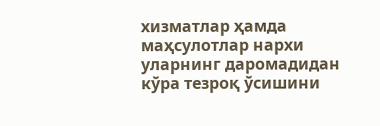хизматлар ҳамда маҳсулотлар нархи уларнинг даромадидан кўра тезроқ ўсишини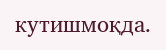кутишмоқда.